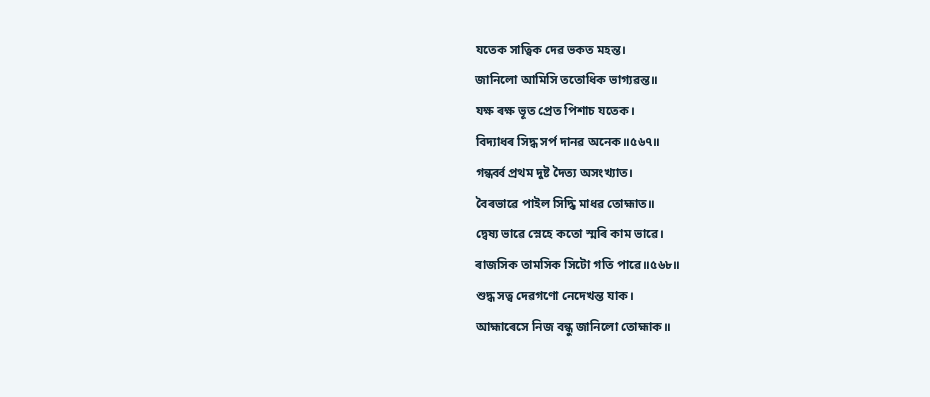যতেক সাত্বিক দেৱ ভকত মহন্ত।
জানিলো আমিসি ততোধিক ভাগ্যৱন্ত॥
যক্ষ ৰক্ষ ভূত প্ৰেত পিশাচ যতেক।
বিদ্যাধৰ সিদ্ধ সৰ্প দানৱ অনেক॥৫৬৭॥
গন্ধৰ্ব্ব প্ৰথম দুষ্ট দৈত্য অসংখ্যাত।
বৈৰভাৱে পাইল সিদ্ধি মাধৱ তোহ্মাত॥
দ্বেষ্য ভাৱে স্নেহে কতো স্মৰি কাম ভাৱে।
ৰাজসিক তামসিক সিটো গতি পাৱে॥৫৬৮॥
শুদ্ধ সত্ব দেৱগণো নেদেখন্ত যাক।
আহ্মাৰেসে নিজ বন্ধু জানিলো তোহ্মাক॥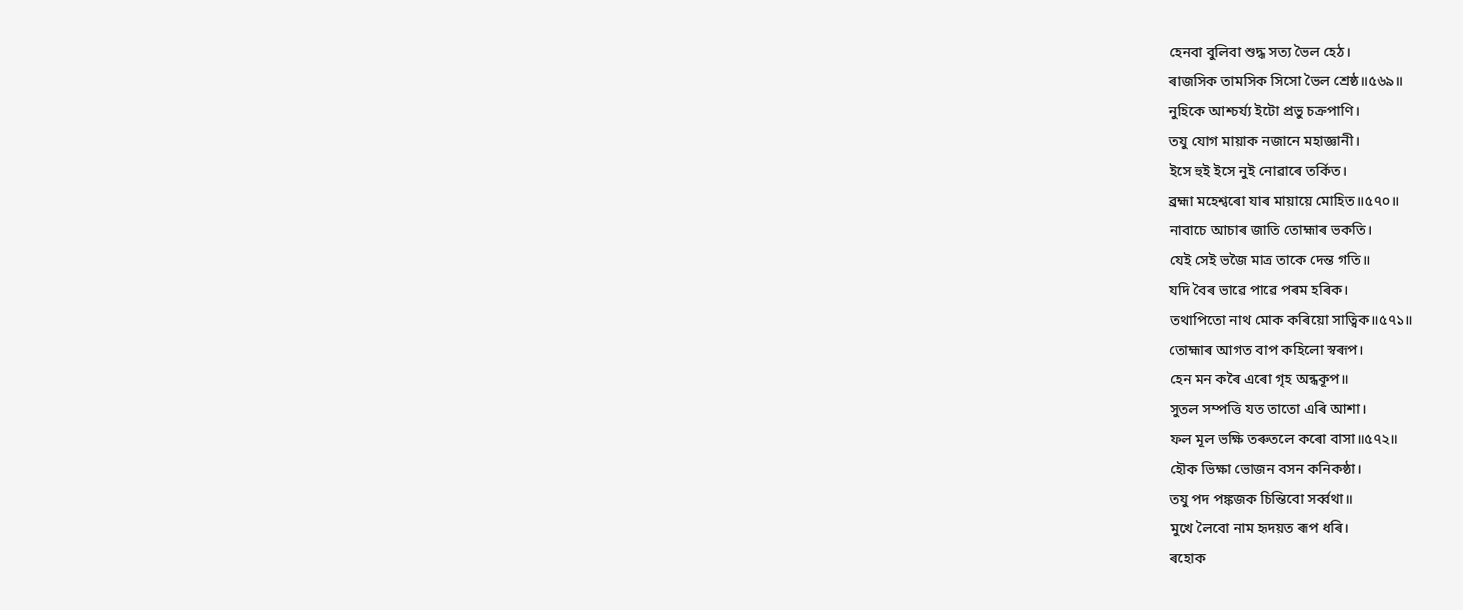হেনবা বুলিবা শুদ্ধ সত্য ভৈল হেঠ।
ৰাজসিক তামসিক সিসো ভৈল শ্ৰেষ্ঠ॥৫৬৯॥
নুহিকে আশ্চৰ্য্য ইটো প্ৰভু চক্ৰপাণি।
তযু যোগ মায়াক নজানে মহাজ্ঞানী।
ইসে হুই ইসে নুই নোৱাৰে তৰ্কিত।
ব্ৰহ্মা মহেশ্বৰো যাৰ মায়ায়ে মোহিত॥৫৭০॥
নাবাচে আচাৰ জাতি তোহ্মাৰ ভকতি।
যেই সেই ভজৈ মাত্ৰ তাকে দেন্ত গতি॥
যদি বৈৰ ভাৱে পাৱে পৰম হৰিক।
তথাপিতো নাথ মোক কৰিয়ো সাত্বিক॥৫৭১॥
তোহ্মাৰ আগত বাপ কহিলো স্বৰূপ।
হেন মন কৰৈ এৰো গৃহ অন্ধকূপ॥
সুতল সম্পত্তি যত তাতো এৰি আশা।
ফল মূল ভক্ষি তৰুতলে কৰো বাসা॥৫৭২॥
হৌক ভিক্ষা ভোজন বসন কনিকষ্ঠা।
তযু পদ পঙ্কজক চিন্তিবো সৰ্ব্বথা॥
মুখে লৈবো নাম হৃদয়ত ৰূপ ধৰি।
ৰহোক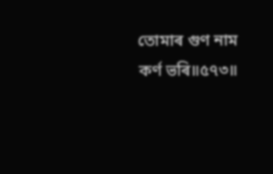তোমাৰ গুণ নাম কৰ্ণ ভৰি॥৫৭৩॥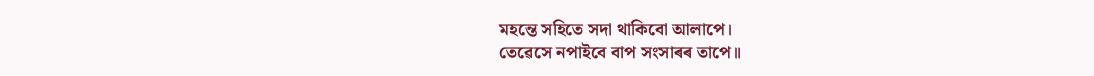মহন্তে সহিতে সদা থাকিবো আলাপে।
তেৱেসে নপাইবে বাপ সংসাৰৰ তাপে॥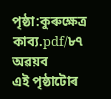পৃষ্ঠা:কুৰুক্ষেত্ৰ কাব্য.pdf/৮৭
অৱয়ব
এই পৃষ্ঠাটোৰ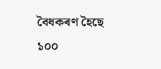বৈধকৰণ হৈছে
১০০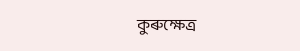কুৰুক্ষেত্ৰ